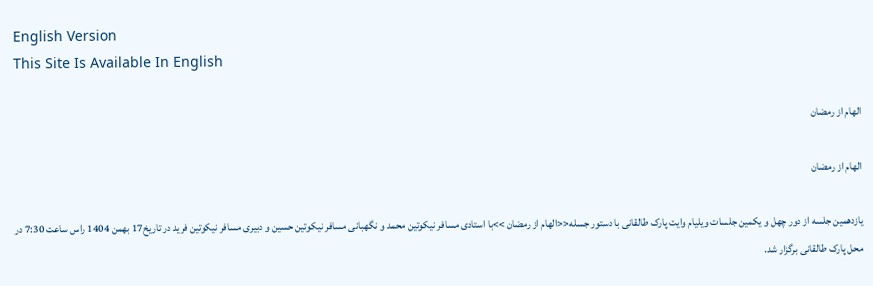English Version
This Site Is Available In English

الهام از رمضان

الهام از رمضان

یازدهمین جلسه از دور چهل و یکمین جلسات ویلیام وایت پارک طالقانی با دستور جسله<<الهام از رمضان >>با استادی مسافر نیکوتین محمد و نگهبانی مسافر نیکوتین حسین و دبیری مسافر نیکوتین فرید در تاریخ17 بهمن 1404 راس ساعت 7:30 در محل پارک طالقانی برگزار شد.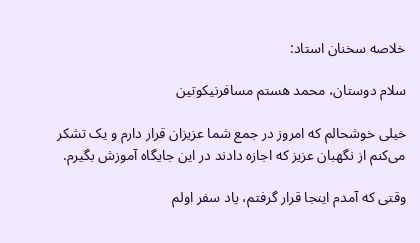خلاصه سخنان استاد:

سلام دوستان، محمد هستم مسافرنیکوتین

خیلی خوشحالم که امروز در جمع شما عزیزان قرار دارم و یک تشکر می‌کنم از نگهبان عزیز که اجازه دادند در این جایگاه آموزش بگیرم.

وقتی که آمدم اینجا قرار گرفتم، یاد سفر اولم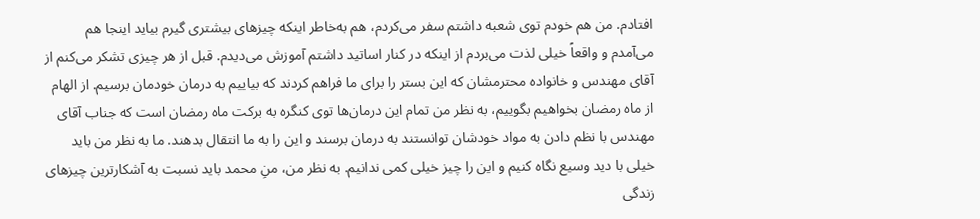افتادم. من هم خودم توی شعبه داشتم سفر می‌کردم، هم به‌خاطر اینکه چیزهای بیشتری گیرم بیاید اینجا هم می‌آمدم و واقعاً خیلی لذت می‌بردم از اینکه در کنار اساتید داشتم آموزش می‌دیدم. قبل از هر چیزی تشکر می‌کنم از آقای مهندس و خانواده محترمشان که این بستر را برای ما فراهم کردند که بیاییم به درمان خودمان برسیم. از الهام از ماه رمضان بخواهیم بگوییم، به نظر من تمام این درمان‌ها توی کنگره به برکت ماه رمضان است که جناب آقای مهندس با نظم دادن به مواد خودشان توانستند به درمان برسند و این را به ما انتقال بدهند. ما به نظر من باید خیلی با دید وسیع نگاه کنیم و این را چیز خیلی کمی ندانیم. به نظر من، منِ محمد باید نسبت به آشکارترین چیزهای زندگی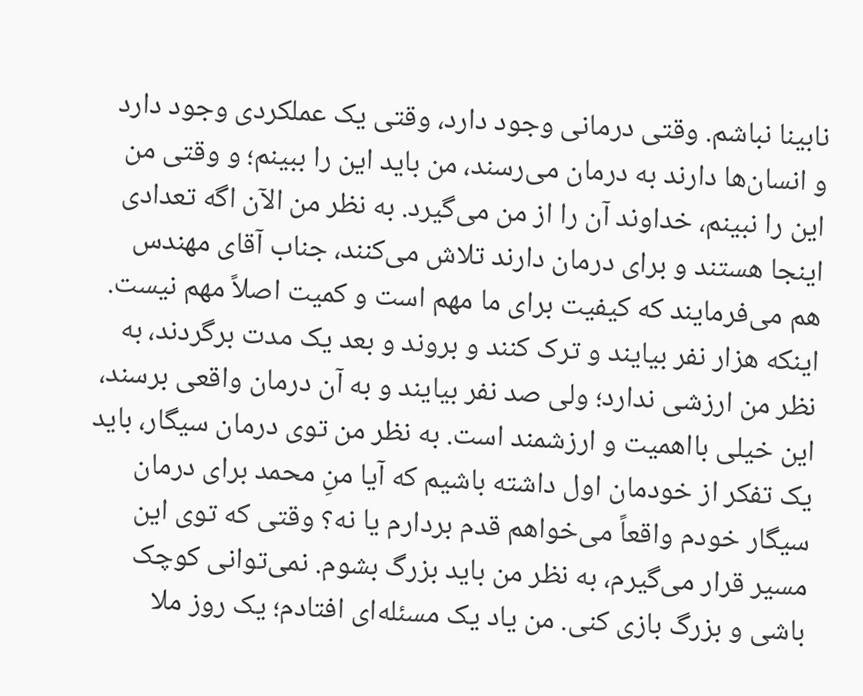نابینا نباشم. وقتی درمانی وجود دارد، وقتی یک عملکردی وجود دارد و انسان‌ها دارند به درمان می‌رسند، من باید این را ببینم؛ و وقتی من این را نبینم، خداوند آن را از من می‌گیرد. به نظر من الآن اگه تعدادی اینجا هستند و برای درمان دارند تلاش می‌کنند، جناب آقای مهندس هم می‌فرمایند که کیفیت برای ما مهم است و کمیت اصلاً مهم نیست. اینکه هزار نفر بیایند و ترک کنند و بروند و بعد یک مدت برگردند، به نظر من ارزشی ندارد؛ ولی صد نفر بیایند و به آن درمان واقعی برسند، این خیلی بااهمیت و ارزشمند است. به نظر من توی درمان سیگار، باید یک تفکر از خودمان اول داشته باشیم که آیا منِ محمد برای درمان سیگار خودم واقعاً می‌خواهم قدم بردارم یا نه؟ وقتی که توی این مسیر قرار می‌گیرم، به نظر من باید بزرگ بشوم. نمی‌توانی کوچک باشی و بزرگ بازی کنی. من یاد یک مسئله‌ای افتادم؛ یک روز ملا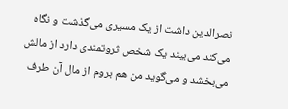نصرالدین داشت از یک مسیری می‌گذشت و نگاه می‌کند می‌بیند یک شخص ثروتمندی دارد از مالش می‌بخشد و می‌گوید من هم بروم از مال آن طرف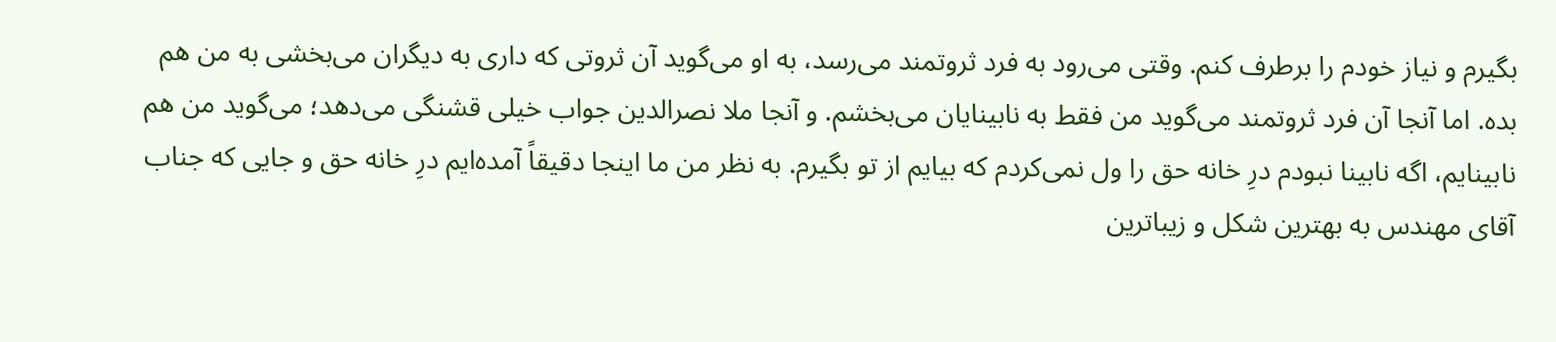بگیرم و نیاز خودم را برطرف کنم. وقتی می‌رود به فرد ثروتمند می‌رسد، به او می‌گوید آن ثروتی که داری به دیگران می‌بخشی به من هم بده. اما آنجا آن فرد ثروتمند می‌گوید من فقط به نابینایان می‌بخشم. و آنجا ملا نصرالدین جواب خیلی قشنگی می‌دهد؛ می‌گوید من هم نابینایم، اگه نابینا نبودم درِ خانه حق را ول نمی‌کردم که بیایم از تو بگیرم. به نظر من ما اینجا دقیقاً آمده‌ایم درِ خانه حق و جایی که جناب آقای مهندس به بهترین شکل و زیباترین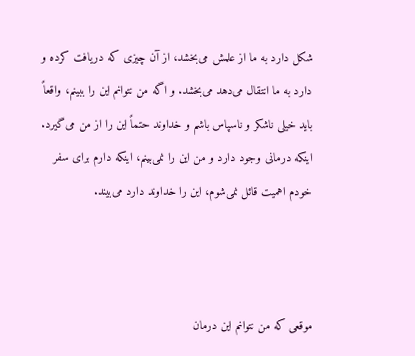شکل دارد به ما از علمش می‌بخشد، از آن چیزی که دریافت کرده و دارد به ما انتقال می‌دهد می‌بخشد. و اگه من نتوانم این را ببینم، واقعاً باید خیلی ناشکر و ناسپاس باشم و خداوند حتماً این را از من می‌گیرد. اینکه درمانی وجود دارد و من این را نمی‌بینم، اینکه دارم برای سفر خودم اهمیت قائل نمی‌شوم، این را خداوند دارد می‌بیند.



موقعی که من نتوانم این درمان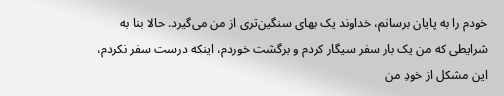خودم را به پایان برسانم، خداوند یک بهای سنگین‌تری از من می‌گیرد. حالا بنا به شرایطی که من یک بار سفر سیگار کردم و برگشت خوردم، اینکه درست سفر نکردم، این مشکل از خودِ من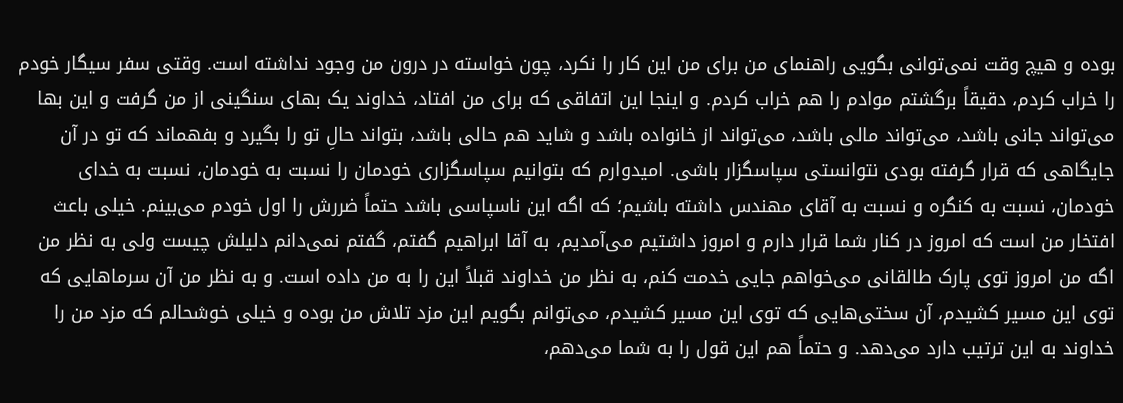بوده و هیچ وقت نمی‌توانی بگویی راهنمای من برای من این کار را نکرد، چون خواسته در درون من وجود نداشته است. وقتی سفر سیگار خودم را خراب کردم، دقیقاً برگشتم موادم را هم خراب کردم. و اینجا این اتفاقی که برای من افتاد، خداوند یک بهای سنگینی از من گرفت و این بها می‌تواند جانی باشد، می‌تواند مالی باشد، می‌تواند از خانواده باشد و شاید هم حالی باشد، بتواند حالِ تو را بگیرد و بفهماند که تو در آن جایگاهی که قرار گرفته بودی نتوانستی سپاسگزار باشی. امیدوارم که بتوانیم سپاسگزاری خودمان را نسبت به خودمان، نسبت به خدای خودمان، نسبت به کنگره و نسبت به آقای مهندس داشته باشیم؛ که اگه این ناسپاسی باشد حتماً ضررش را اول خودم می‌بینم. خیلی باعث افتخار من است که امروز در کنار شما قرار دارم و امروز داشتیم می‌آمدیم، به آقا ابراهیم گفتم، گفتم نمی‌دانم دلیلش چیست ولی به نظر من اگه من امروز توی پارک طالقانی می‌خواهم جایی خدمت کنم، به نظر من خداوند قبلاً این را به من داده است. و به نظر من آن سرماهایی که توی این مسیر کشیدم، آن سختی‌هایی که توی این مسیر کشیدم، می‌توانم بگویم این مزد تلاش من بوده و خیلی خوشحالم که مزد من را خداوند به این ترتیب دارد می‌دهد. و حتماً هم این قول را به شما می‌دهم،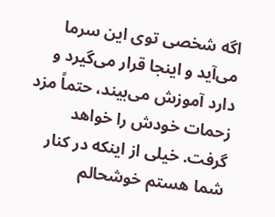اگه شخصی توی این سرما می‌آید و اینجا قرار می‌گیرد و دارد آموزش می‌بیند، حتماً مزد زحمات خودش را خواهد گرفت. خیلی از اینکه در کنار شما هستم خوشحالم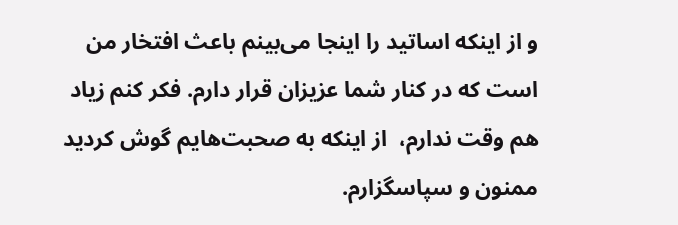و از اینکه اساتید را اینجا می‌بینم باعث افتخار من است که در کنار شما عزیزان قرار دارم. فکر کنم زیاد هم وقت ندارم،  از اینکه به صحبت‌هایم گوش کردید ممنون و سپاسگزارم.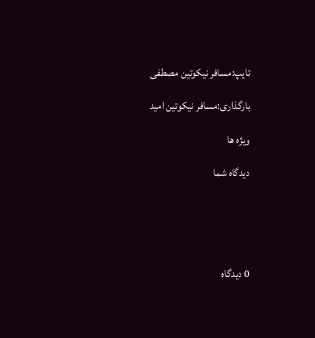تایپ:مسافر نیکوتین مصطفی

بارگذاری:مسافر نیکوتین امید

ویژه ها

دیدگاه شما





0 دیدگاه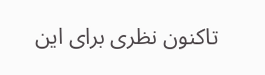تاکنون نظری برای این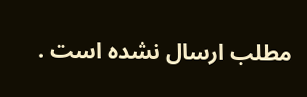مطلب ارسال نشده است .